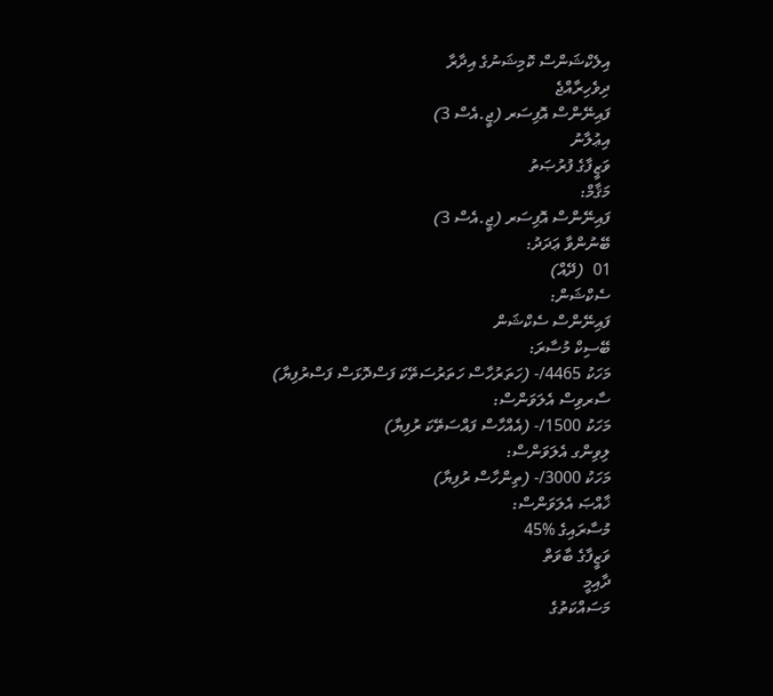އިލެކްޝަންސް ކޮމިޝަނުގެ އިދާރާ
ދިވެހިރާއްޖެ
ފައިނޭންސް އޮފިސަރ (ޖީ.އެސް 3)
އިޢުލާނު
ވަޒީފާގެ ފުރުޞަތު
މަޤާމް:
ފައިނޭންސް އޮފިސަރ (ޖީ.އެސް 3)
ބޭނުންވާ ޢަދަދު:
01  (ދޭއް)
ސެކްޝަން:
ފައިނޭންސް ސެކްޝަން
ބޭސިކް މުސާރަ:
މަހަކު 4465/- (ހަތަރުހާސް ހަތަރުސަތޭކަ ފަސްދޮޅަސް ފަސްރުފިޔާ)
ސާރވިސް އެލަވަންސް:
މަހަކު 1500/- (އެއްހާސް ފައްސަތޭކަ ރުފިޔާ)
ލިވިންގ އެލަވަންސް:
މަހަކު 3000/- (ތިންހާސް ރުފިޔާ)
ޚާއްޞަ އެލަވަންސް:
މުސާރައިގެ %45
ވަޒީފާގެ ބާވަތް
ދާއިމީ
މަސައްކަތުގެ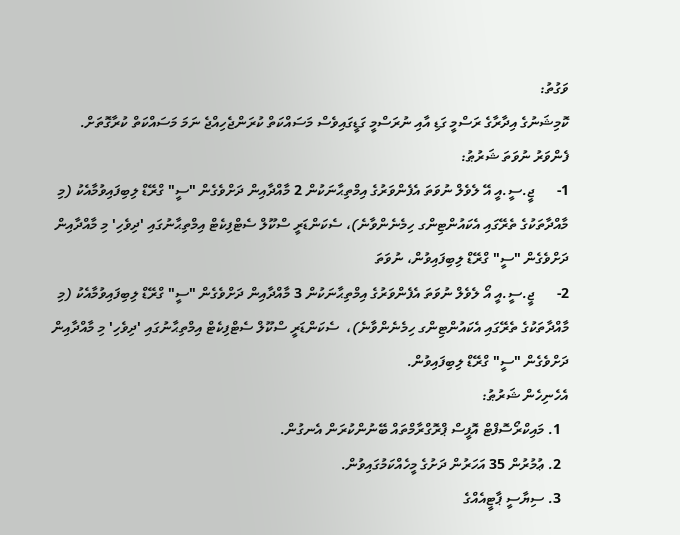ވަގުތު:
ކޮމިޝަނުގެ އިދާރާގެ ރަސްމީ ގަޑި އާއި ނުރަސްމީ ގަޑީގައިވެސް މަސައްކަތް ކުރަންޖެހިއްޖެ ނަމަ މަސައްކަތް ކުރާގޮތަށް.
ފެންވަރު ނުވަތަ ޝަރުޠު:
1-      ޖީ.ސީ.އީ އޭ ލެވެލް ނުވަތަ އެފެންވަރުގެ އިމްތިޙާނަކުން 2 މާއްދާއިން ދަށްވެގެން "ސީ" ގްރޭޑް ލިބިފައިވުމާއެކު (މި މާއްދާތަކުގެ ތެރޭގައި އެކައުންޓިންގ ހިމެނެންވާނެ)، ސެކަންޑަރީ ސްކޫލް ސެޓްފިކެޓް އިމްތިޙާނުގައި 'ދިވެހި' މި މާއްދާއިން ދަށްވެގެން "ސީ" ގްރޭޑް ލިބިފައިވުން، ނުވަތަ
2-      ޖީ.ސީ.އީ އޯ ލެވެލް ނުވަތަ އެފެންވަރުގެ އިމްތިޙާނަކުން 3 މާއްދާއިން ދަށްވެގެން "ސީ" ގްރޭޑް ލިބިފައިވުމާއެކު (މި މާއްދާތަކުގެ ތެރޭގައި އެކައުންޓިންގ ހިމެނެންވާނެ)،  ސެކަންޑަރީ ސްކޫލް ސެޓްފިކެޓް އިމްތިޙާނުގައި 'ދިވެހި' މި މާއްދާއިން ދަށްވެގެން "ސީ" ގްރޭޑް ލިބިފައިވުން.
އެހެނިހެން ޝަރުޠު:
  1. މައިކްރޯސޮފްޓް އޮފީސް ޕްރޮގްރާމްތައް ބޭނުންކުރަން އެނގުން.
  2. ޢުމުރުން 35 އަހަރުން ދަށުގެ މީހެއްކަމުގައިވުން.
  3. ސިޔާސީ ޕާޓީއެއްގެ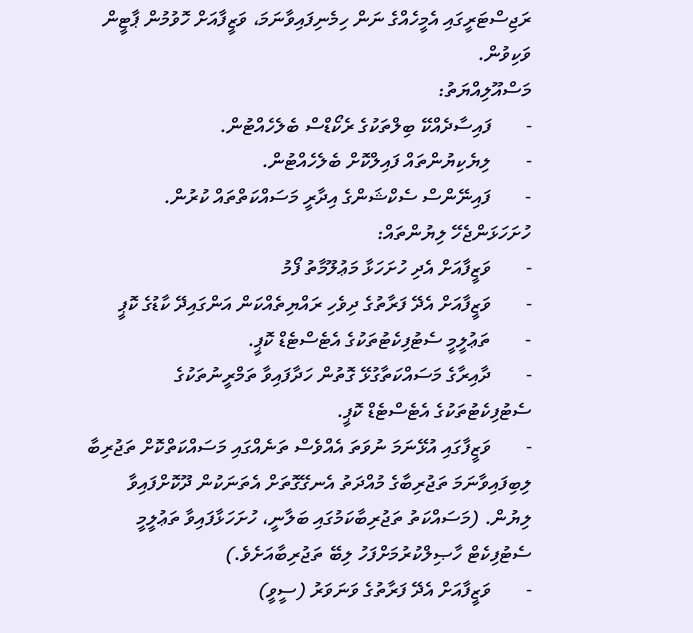ރަޖިސްޓަރީގައި އެމީހެއްގެ ނަން ހިމެނިފައިވާނަމަ، ވަޒީފާއަށް ހޮވުމުން ޕާޓީން ވަކިވުން.
މަސްއޫލިއްޔަތު:
-       ފައިސާދެއްކޭ ބިލްތަކުގެ ރެކޯޑްސް ބެލެހެއްޓުން.
-       ލިޔެކިޔުންތައް ފައިލްކޮށް ބެލެހެއްޓުން.
-       ފައިނޭންސް ސެކްޝަންގެ އިދާރީ މަސައްކަތްތައް ކުރުން.
ހުށަހަޅަންޖެހޭ ލިޔުންތައް:
-       ވަޒީފާއަށް އެދި ހުށަހަޅާ މަޢުލޫމާތު ފޯމު
-       ވަޒީފާއަށް އެދޭ ފަރާތުގެ ދިވެހި ރައްޔިތެއްކަން އަންގައިދޭ ކާޑުގެ ކޮޕީ
-       ތަޢުލީމީ ސެޓުފިކެޓުތަކުގެ އެޓެސްޓެޑް ކޮޕީ.
-       ދާއިރާގެ މަސައްކަތާގުޅޭ ގޮތުން ހަދާފައިވާ ތަމްރީނުތަކުގެ ސެޓުފިކެޓުތަކުގެ އެޓެސްޓެޑް ކޮޕީ.
-       ވަޒީފާގައި އުޅޭނަމަ ނުވަތަ އެއްވެސް ތަނެއްގައި މަސައްކަތްކޮށް ތަޖުރިބާ ލިބިފައިވާނަމަ ތަޖުރިބާގެ މުއްދަތު އެނގޭގޮތަށް އެތަނަކުން ދޫކޮށްފައިވާ ލިޔުން. (މަސައްކަތު ތަޖުރިބާކަމުގައި ބަލާނީ، ހުށަހަޅާފައިވާ ތަޢުލީމީ ސެޓުފިކެޓް ހާޞިލްކުރުމަށްފަހު ލިބޭ ތަޖުރިބާއަށެވެ.)
-       ވަޒީފާއަށް އެދޭ ފަރާތުގެ ވަނަވަރު (ސީވީ)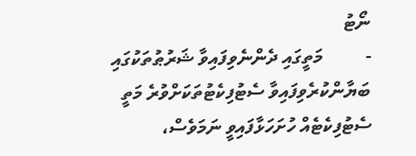ނޯޓު
-         މަތީގައި ދެންނެވިފައިވާ ޝަރުޠުތަކުގައި ބަޔާންކުރެވިފައިވާ ސެޓުފިކެޓުތަކަށްވުރެ މަތީ ސެޓުފިކެޓެއް ހުށަހަޅާފައިވީ ނަމަވެސް،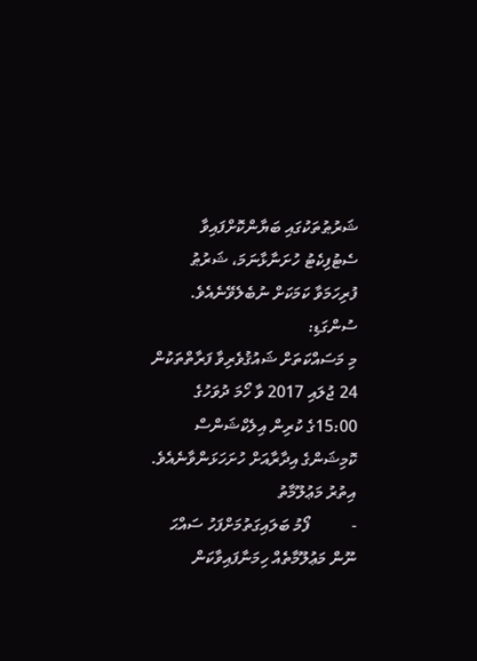ޝަރުޠުތަކުގައި ބަޔާންކޮށްފައިވާ ސެޓުފިކެޓު ހުށަނާޅާނަމަ، ޝަރުޠު ފުރިހަމަވާ ކަމަކަށް ނުބެލެވޭނެއެވެ.
ސުންގަޑި:
މި މަސައްކަތަށް ޝައުޤުވެރިވާ ފަރާތްތަކުން 24 ޖުލައި 2017 ވާ ހޯމަ ދުވަހުގެ 15:00ގެ ކުރިން އިލެކްޝަންސް ކޮމިޝަންގެ އިދާރާއަށް ހުށަހަޅަންވާނެއެވެ.
އިތުރު މަޢުލޫމާތު
-          ފޯމު ބަލައިގަތުމަށްފަހު ސައްޙަ ނޫން މަޢުލޫމާތެއް ހިމަނާފައިވާކަން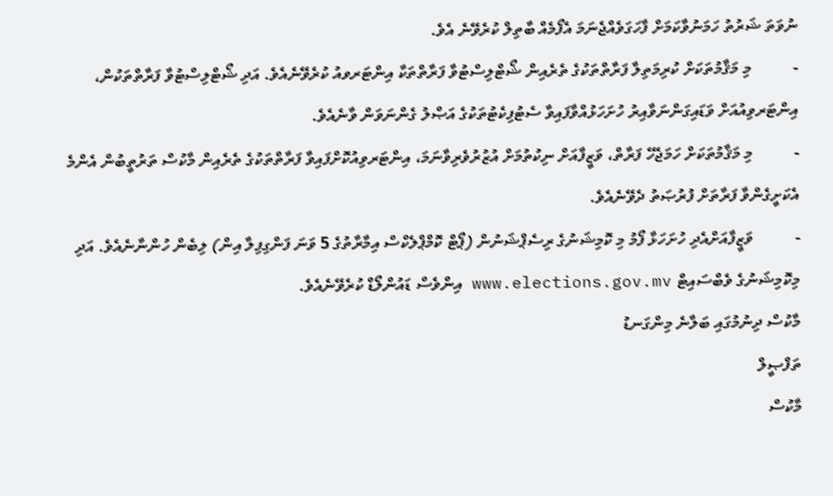ނުވަތަ ޝަރުތު ހަމަނުވާކަމަށް ފާހަގަވެއްޖެނަމަ އެފޯމެއް ބާތިލް ކުރެވޭނެ އެވެ.
-          މި މަޤާމުތަކަށް ކުރިމަތިލާ ފަރާތްތަކުގެ ތެރެއިން ޝޯޓްލިސްޓުވާ ފަރާތްތަކާ އިންޓަރވއު ކުރެވޭނެއެވެ. އަދި ޝޯޓްލިސްޓުވާ ފަރާތްތަކުން، އިންޓަރވިއުއަށް ވަޑައިގަންނަވާއިރު ހުށަހަޅުއްވާފައިވާ ސެޓުފިކެޓުތަކުގެ އަޞްލު ގެންނަވަން ވާނެއެވެ.
-          މި މަޤާމުތަކަށް ހަމަޖެހޭ ފަރާތް، ވަޒީފާއަށް ނިކުތުމަށް އުޒުރުވެރިވާނަމަ، އިންޓަރވިއުކޮށްފައިވާ ފަރާތްތަކުގެ ތެރެއިން މާކުސް ތަރުތީބުން އެންމެ އެކަށީގެންވާ ފަރާތަށް ފުރުޞަތު ދެވޭނެއެވެ.
-          ވަޒީފާއަށްއެދި ހުށަހަޅާ ފޯމު މި ކޮމިޝަނުގެ ރިސެޕްޝަނުން (ޕޯޓް ކޮމްޕްލެކްސް އިމާރާތުގެ 5 ވަނަ ފަންގިފިލާ އިން) ލިބެން ހުންނާނެއެވެ. އަދި މިކޮމިޝަނުގެ ވެބްސައިޓް www.elections.gov.mv އިންވެސް ޑައުންލޯޑް ކުރެވޭނެއެވެ.
މާކުސް ދިނުމުގައި ބަލާނެ މިންގަނޑު
ތަފްޞީލް
މާކުސް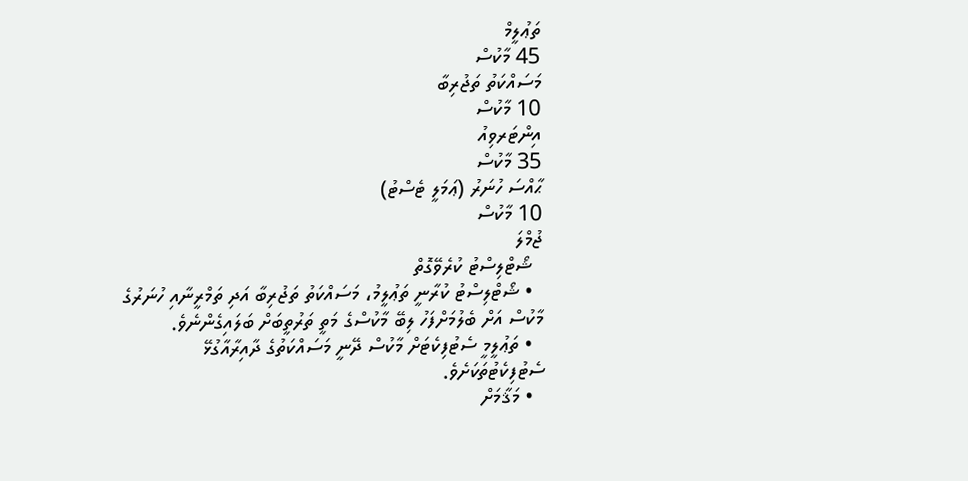ތަޢުލީމް
45 މާކުސް
މަސައްކަތު ތަޖުރިބާ
10 މާކުސް
އިންޓަރވިއު
35 މާކުސް
ޙާއްސަ ހުނަރު (ޢަމަލީ ޓެސްޓު)
10 މާކުސް
ޖުމްލަ
  ޝޯޓްލިސްޓު ކުރެވޭގޮތް
  • ޝޯޓްލިސްޓު ކުރާނީ ތަޢުލީމު، މަސައްކަތު ތަޖުރިބާ އަދި ތަމްރީނާއި ހުނަރުގެ މާކުސް އަށް ބެލުމަށްފަހު ލިބޭ މާކުސްގެ މަތީ ތަރުތީބަށް ބަލައިގެންނެވެ.
  • ތަޢުލީމީ ސެޓުފިކެޓަށް މާކުސް ދޭނީ މަސައްކަތުގެ ދާއިރާއާގުޅޭ ސެޓުފިކެޓުތަކަށެވެ.
  • މަޤާމަށް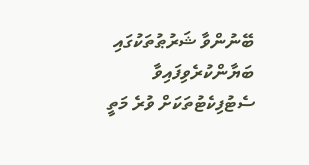ބޭނުންވާ ޝަރުޠުތަކުގައި ބަޔާންކުރެވިފައިވާ ސެޓުފިކެޓުތަކަށް ވުރެ މަތީ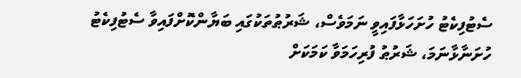ސެޓުފިކެޓު ހުށަހަޅާފައިވީ ނަމަވެސް، ޝަރުޠުތަކުގައި ބަޔާންކޮށްފައިވާ ސެޓުފިކެޓު ހުށަނާޅާނަމަ، ޝަރުޠު ފުރިހަމަވާ ކަމަކަށް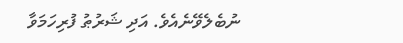ނުބެލެވޭނެއެވެ. އަދި ޝަރުޠު ފުރިހަމަވާ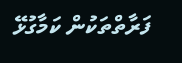ފަރާތްތަކުން ކަމާގުޅޭ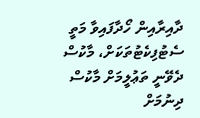ދާއިރާއިން ހޯދާފައިވާ މަތީ ސެޓުފިކެޓުތަކަށް، މާކުސް ދެވޭނީ ތަޢުލީމަށް މާކުސް ދިނުމަށް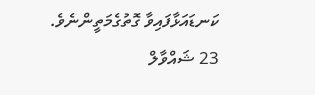ކަނޑައަޅާފައިވާ ގޮތުގެމަތީންނެވެ.
23 ޝައްވާލް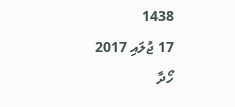1438
17 ޖުލައި 2017
ހޯދާ